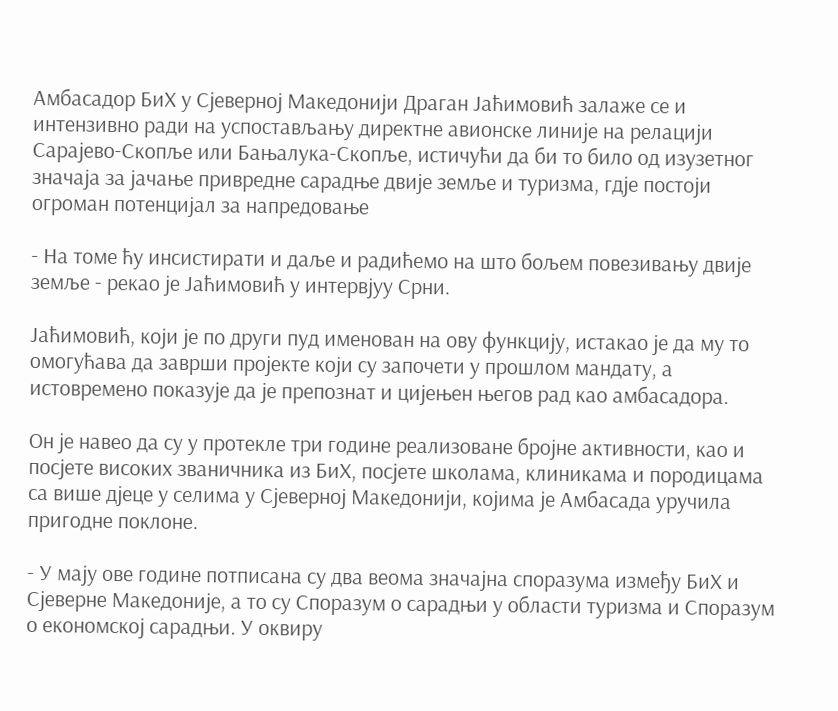Амбасадор БиХ у Сјеверној Македонији Драган Јаћимовић залаже се и интензивно ради на успостављању директне авионске линије на релацији Сарајево-Скопље или Бањалука-Скопље, истичући да би то било од изузетног значаја за јачање привредне сарадње двије земље и туризма, гдје постоји огроман потенцијал за напредовање

- На томе ћу инсистирати и даље и радићемо на што бољем повезивању двије земље - рекао је Јаћимовић у интервјуу Срни.

Јаћимовић, који је по други пуд именован на ову функцију, истакао је да му то омогућава да заврши пројекте који су започети у прошлом мандату, а истовремено показује да је препознат и цијењен његов рад као амбасадора.

Он је навео да су у протекле три године реализоване бројне активности, као и посјете високих званичника из БиХ, посјете школама, клиникама и породицама са више дјеце у селима у Сјеверној Македонији, којима је Амбасада уручила пригодне поклоне.

- У мају ове године потписана су два веома значајна споразума између БиХ и Сјеверне Македоније, а то су Споразум о сарадњи у области туризма и Споразум о економској сарадњи. У оквиру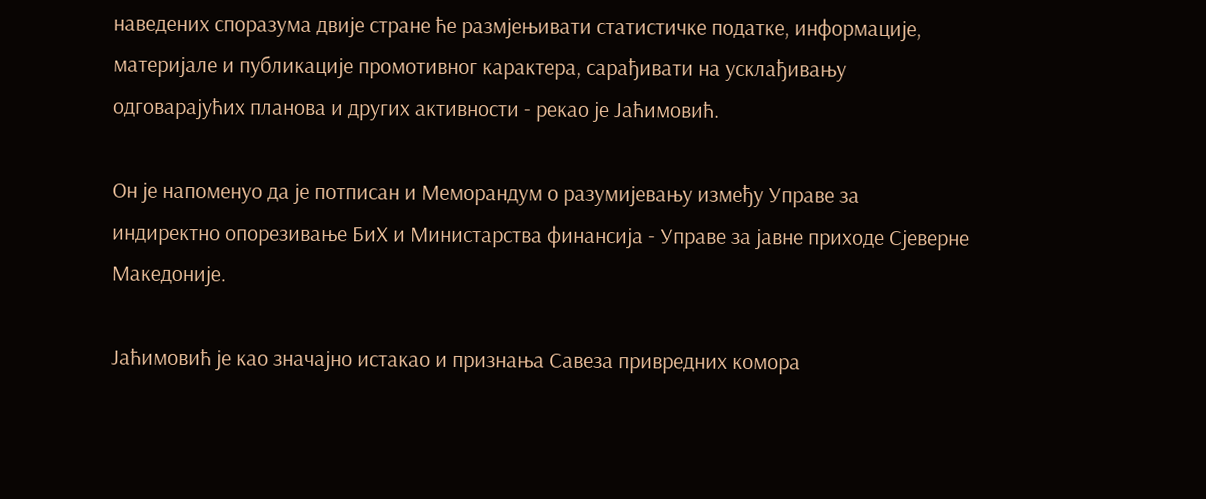наведених споразума двије стране ће размјењивати статистичке податке, информације, материјале и публикације промотивног карактера, сарађивати на усклађивању одговарајућих планова и других активности - рекао је Јаћимовић.

Он је напоменуо да је потписан и Меморандум о разумијевању између Управе за индиректно опорезивање БиХ и Министарства финансија - Управе за јавне приходе Сјеверне Македоније.

Јаћимовић је као значајно истакао и признања Савеза привредних комора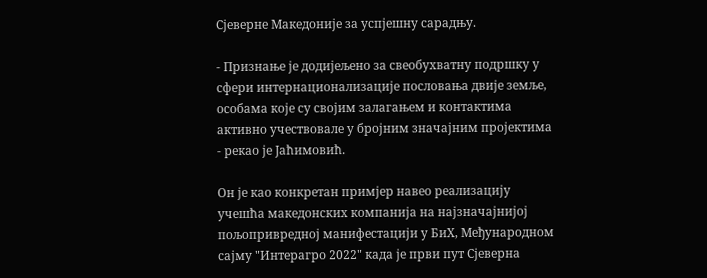Сјеверне Македоније за успјешну сарадњу.

- Признање је додијељено за свеобухватну подршку у сфери интернационализације пословања двије земље, особама које су својим залагањем и контактима активно учествовале у бројним значајним пројектима - рекао је Јаћимовић.

Он је као конкретан примјер навео реализацију учешћа македонских компанија на најзначајнијој пољопривредној манифестацији у БиХ, Међународном сајму "Интерагро 2022" када је први пут Сјеверна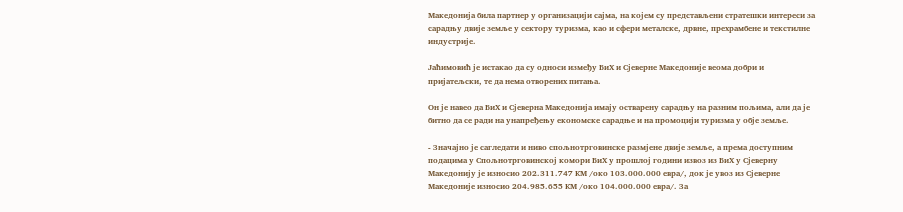Македонија била партнер у организацији сајма, на којем су представљени стратешки интереси за сарадњу двије земље у сектору туризма, као и сфери металске, дрвне, прехрамбене и текстилне индустрије.

Јаћимовић је истакао да су односи између БиХ и Сјеверне Македоније веома добри и пријатељски, те да нема отворених питања.

Он је навео да БиХ и Сјеверна Македонија имају остварену сарадњу на разним пољима, али да је битно да се ради на унапређењу економске сарадње и на промоцији туризма у обје земље.

- Значајно је сагледати и ниво спољнотрговинске размјене двије земље, а према доступним подацима у Спољнотрговинској комори БиХ у прошлој години извоз из БиХ у Сјеверну Македонију је износио 202.311.747 КМ /око 103.000.000 евра/, док је увоз из Сјеверне Македоније износио 204.985.655 КМ /око 104.000.000 евра/. За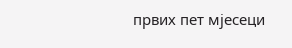првих пет мјесеци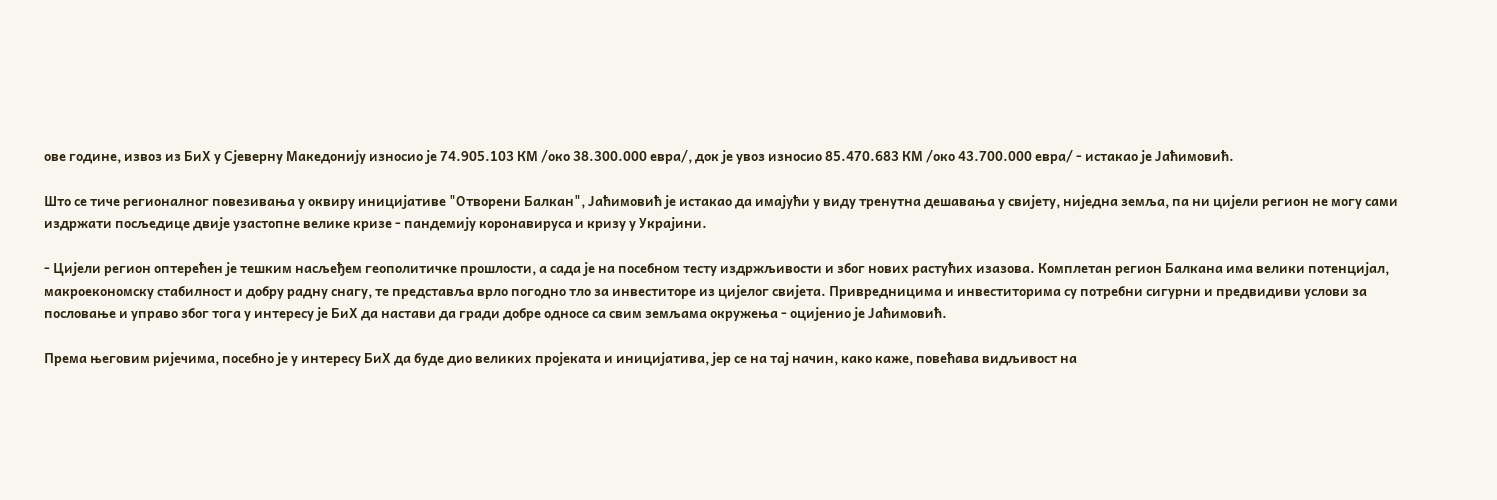ове године, извоз из БиХ у Сјеверну Македонију износио је 74.905.103 КМ /око 38.300.000 евра/, док је увоз износио 85.470.683 КМ /око 43.700.000 евра/ - истакао је Јаћимовић.

Што се тиче регионалног повезивања у оквиру иницијативе "Отворени Балкан", Јаћимовић је истакао да имајући у виду тренутна дешавања у свијету, ниједна земља, па ни цијели регион не могу сами издржати посљедице двије узастопне велике кризе - пандемију коронавируса и кризу у Украјини.

- Цијели регион оптерећен је тешким насљеђем геополитичке прошлости, а сада је на посебном тесту издржљивости и због нових растућих изазова. Комплетан регион Балкана има велики потенцијал, макроекономску стабилност и добру радну снагу, те представља врло погодно тло за инвеститоре из цијелог свијета. Привредницима и инвеститорима су потребни сигурни и предвидиви услови за пословање и управо због тога у интересу је БиХ да настави да гради добре односе са свим земљама окружења - оцијенио је Јаћимовић.

Према његовим ријечима, посебно је у интересу БиХ да буде дио великих пројеката и иницијатива, јер се на тај начин, како каже, повећава видљивост на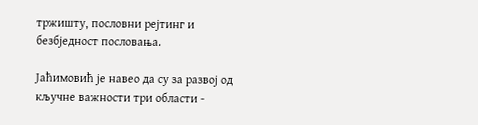тржишту, пословни рејтинг и безбједност пословања.

Јаћимовић је навео да су за развој од кључне важности три области -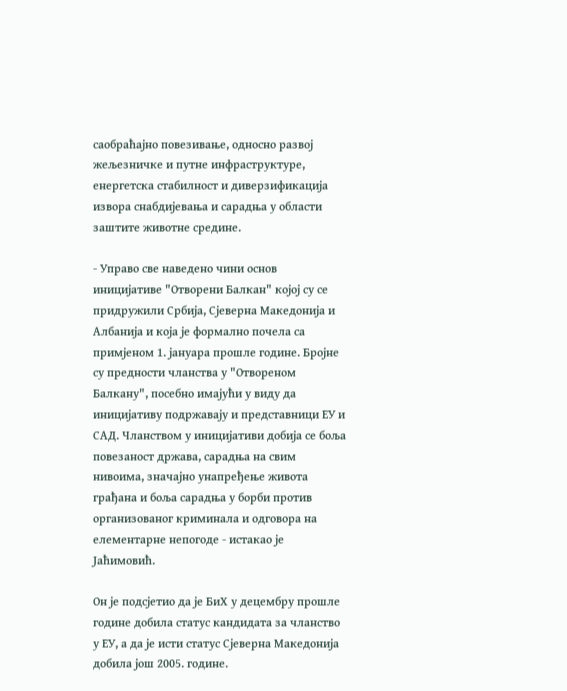саобраћајно повезивање, односно развој жељезничке и путне инфраструктуре, енергетска стабилност и диверзификација извора снабдијевања и сарадња у области заштите животне средине.

- Управо све наведено чини основ иницијативе "Отворени Балкан" којој су се придружили Србија, Сјеверна Македонија и Албанија и која је формално почела са примјеном 1. јануара прошле године. Бројне су предности чланства у "Отвореном Балкану", посебно имајући у виду да иницијативу подржавају и представници ЕУ и САД. Чланством у иницијативи добија се боља повезаност држава, сарадња на свим нивоима, значајно унапређење живота грађана и боља сарадња у борби против организованог криминала и одговора на елементарне непогоде - истакао је Јаћимовић.

Он је подсјетио да је БиХ у децембру прошле године добила статус кандидата за чланство у ЕУ, а да је исти статус Сјеверна Македонија добила још 2005. године.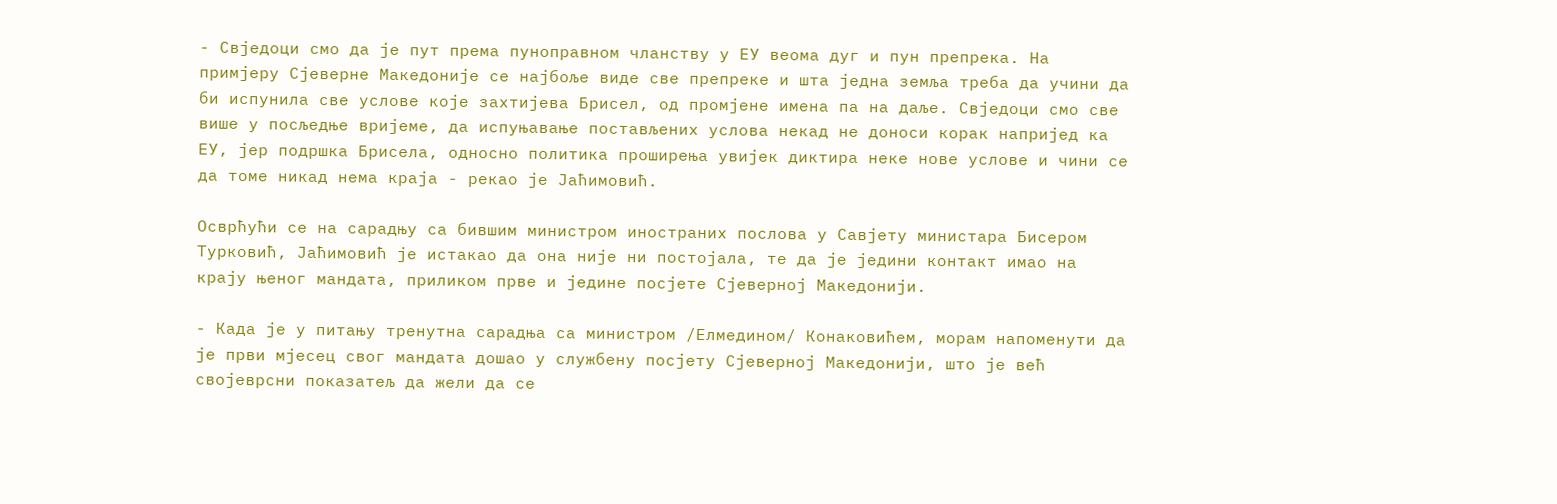- Свједоци смо да је пут према пуноправном чланству у ЕУ веома дуг и пун препрека. На примјеру Сјеверне Македоније се најбоље виде све препреке и шта једна земља треба да учини да би испунила све услове које захтијева Брисел, од промјене имена па на даље. Свједоци смо све више у посљедње вријеме, да испуњавање постављених услова некад не доноси корак напријед ка ЕУ, јер подршка Брисела, односно политика проширења увијек диктира неке нове услове и чини се да томе никад нема краја - рекао је Јаћимовић.

Осврћући се на сарадњу са бившим министром иностраних послова у Савјету министара Бисером Турковић, Јаћимовић је истакао да она није ни постојала, те да је једини контакт имао на крају њеног мандата, приликом прве и једине посјете Сјеверној Македонији.

- Када је у питању тренутна сарадња са министром /Елмедином/ Конаковићем, морам напоменути да је први мјесец свог мандата дошао у службену посјету Сјеверној Македонији, што је већ својеврсни показатељ да жели да се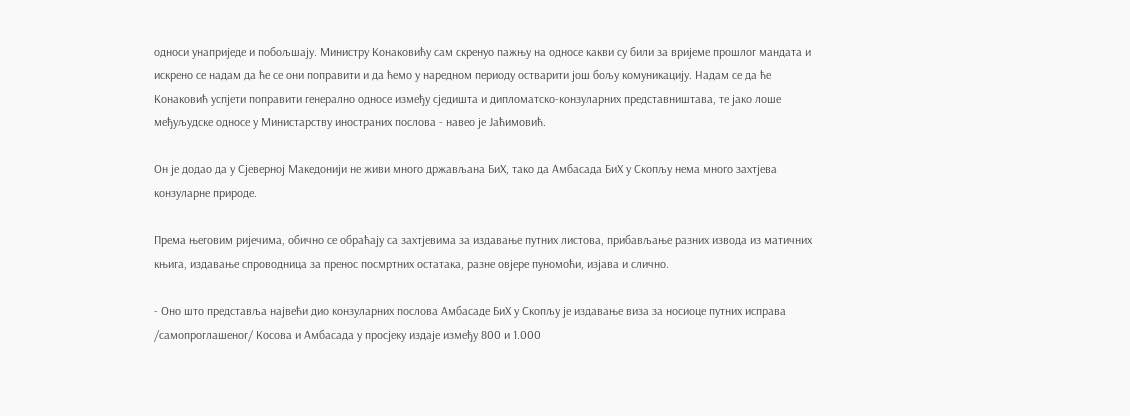односи унаприједе и побољшају. Министру Конаковићу сам скренуо пажњу на односе какви су били за вријеме прошлог мандата и искрено се надам да ће се они поправити и да ћемо у наредном периоду остварити још бољу комуникацију. Надам се да ће Конаковић успјети поправити генерално односе између сједишта и дипломатско-конзуларних представништава, те јако лоше међуљудске односе у Министарству иностраних послова - навео је Јаћимовић.

Он је додао да у Сјеверној Македонији не живи много држављана БиХ, тако да Амбасада БиХ у Скопљу нема много захтјева конзуларне природе.

Према његовим ријечима, обично се обраћају са захтјевима за издавање путних листова, прибављање разних извода из матичних књига, издавање спроводница за пренос посмртних остатака, разне овјере пуномоћи, изјава и слично.

- Оно што представља највећи дио конзуларних послова Амбасаде БиХ у Скопљу је издавање виза за носиоце путних исправа /самопроглашеног/ Косова и Амбасада у просјеку издаје између 800 и 1.000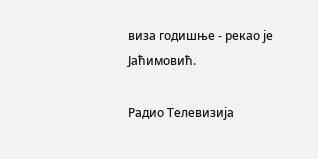виза годишње - рекао је Јаћимовић.

Радио Телевизија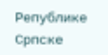Републике Српске